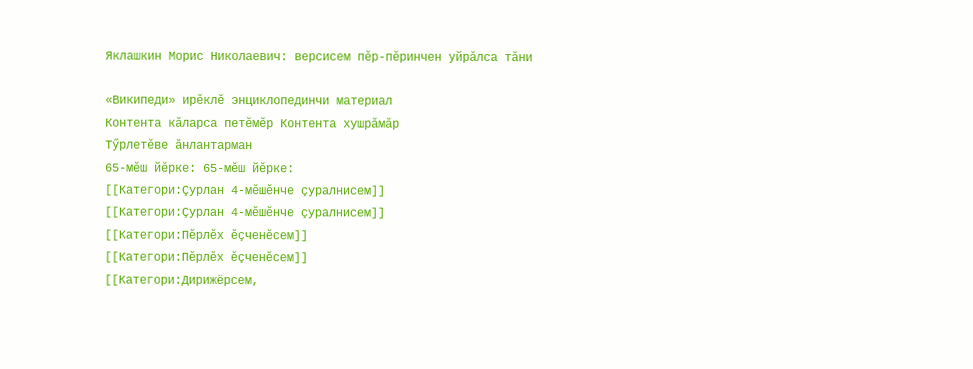Яклашкин Морис Николаевич: версисем пӗр-пӗринчен уйрӑлса тӑни

«Википеди» ирĕклĕ энциклопединчи материал
Контента кӑларса петӗмӗр Контента хушрӑмӑр
Тӳрлетӗве ӑнлантарман
65-мĕш йĕрке: 65-мĕш йĕрке:
[[Категори:Çурлан 4-мĕшĕнче çуралнисем]]
[[Категори:Çурлан 4-мĕшĕнче çуралнисем]]
[[Категори:Пĕрлĕх ĕçченĕсем]]
[[Категори:Пĕрлĕх ĕçченĕсем]]
[[Категори:Дирижёрсем,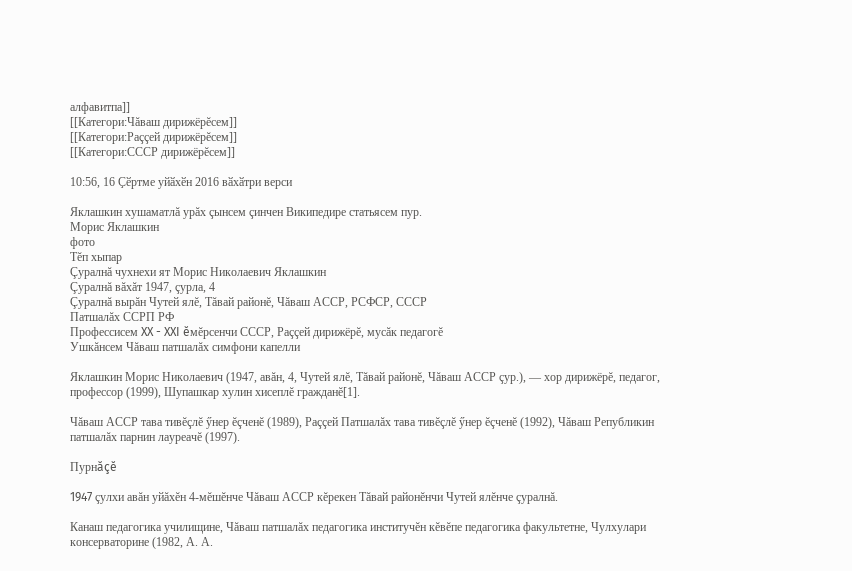алфавитпа]]
[[Категори:Чăваш дирижёрĕсем]]
[[Категори:Раççей дирижёрĕсем]]
[[Категори:СССР дирижёрĕсем]]

10:56, 16 Ҫӗртме уйӑхӗн 2016 вӑхӑтри верси

Яклашкин хушаматлă урăх çынсем çинчен Википедире статьясем пур.
Морис Яклашкин
фото
Тĕп хыпар
Çуралнă чухнехи ят Морис Николаевич Яклашкин
Çуралнă вăхăт 1947, çурла, 4
Çуралнă вырăн Чутей ялĕ, Тăвай районĕ, Чăваш АССР, РСФСР, СССР
Патшалăх ССРП РФ
Профессисем XX - XXI ĕмĕрсенчи СССР, Раççей дирижёрĕ, мусăк педагогĕ
Ушкăнсем Чăваш патшалăх симфони капелли

Яклашкин Морис Николаевич (1947, авăн, 4, Чутей ялĕ, Тăвай районĕ, Чăваш АССР çур.), — хор дирижёрĕ, педагог, профессор (1999), Шупашкар хулин хисеплĕ гражданĕ[1].

Чăваш АССР тава тивĕçлĕ ӳнер ĕçченĕ (1989), Раççей Патшалăх тава тивĕçлĕ ӳнер ĕçченĕ (1992), Чăваш Републикин патшалăх парнин лауреачĕ (1997).

Пурнăçĕ

1947 çулхи авăн уйăхĕн 4-мĕшĕнче Чăваш АССР кĕрекен Тăвай районĕнчи Чутей ялĕнче çуралнă.

Канаш педагогика училищине, Чăваш патшалăх педагогика институчĕн кĕвĕпе педагогика факультетне, Чулхулари консерваторине (1982, А. А.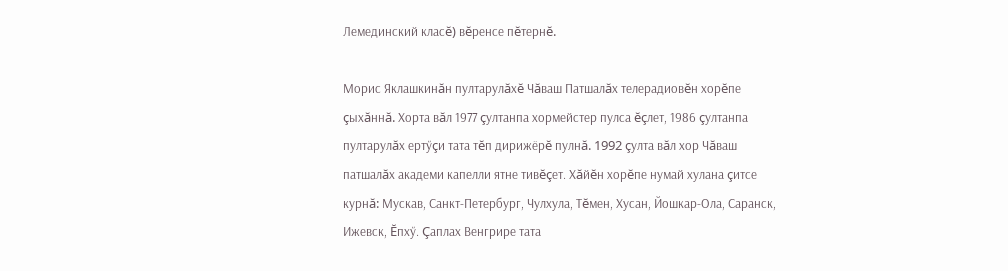Лемединский класĕ) вĕренсе пĕтернĕ.

Морис Яклашкинăн пултарулăхĕ Чăваш Патшалăх телерадиовĕн хорĕпе çыхăннă. Хорта вăл 1977 çултанпа хормейстер пулса ĕçлет, 1986 çултанпа пултарулăх ертӳçи тата тĕп дирижёрĕ пулнă. 1992 çулта вăл хор Чăваш патшалăх академи капелли ятне тивĕçет. Хăйĕн хорĕпе нумай хулана çитсе курнă: Мускав, Санкт-Петербург, Чулхула, Тĕмен, Хусан, Йошкар-Ола, Саранск, Ижевск, Ĕпхӳ. Çаплах Венгрире тата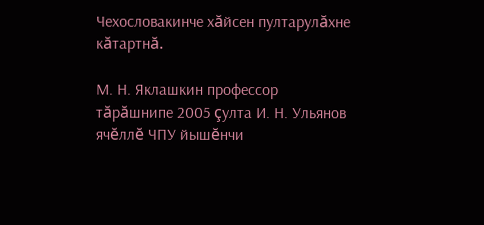Чехословакинче хăйсен пултарулăхне кăтартнă.

М. Н. Яклашкин профессор тăрăшнипе 2005 çулта И. Н. Ульянов ячĕллĕ ЧПУ йышĕнчи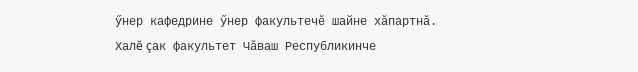ӳнер кафедрине ӳнер факультечĕ шайне хăпартнă. Халĕ çак факультет Чăваш Республикинче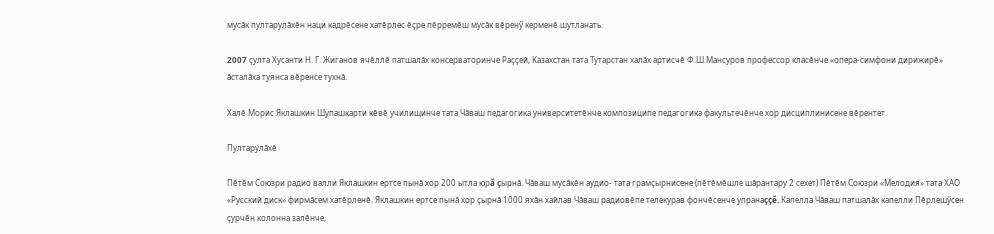мусăк пултарулăхĕн наци кадрĕсене хатĕрлес ĕçре пĕрремĕш мусăк вĕренӳ керменĕ шутланать.

2007 çулта Хусанти Н. Г. Жиганов ячĕллĕ патшалăх консерваторинче Раççей, Казахстан тата Тутарстан халăх артисчĕ Ф.Ш.Мансуров профессор класĕнче «опера-симфони дирижирĕ» ăсталăха туянса вĕренсе тухнă.

Халĕ Морис Яклашкин Шупашкарти кĕвĕ училищинче тата Чăваш педагогика университетĕнче композиципе педагогика факультечĕнче хор дисциплинисене вĕрентет.

Пултарулăхĕ

Пĕтĕм Союзри радио валли Яклашкин ертсе пынă хор 200 ытла юрă çырнă. Чăваш мусăкĕн аудио- тата грамçырнисене (пĕтĕмĕшле шăрантару 2 сехет) Пĕтĕм Союзри «Мелодия» тата ХАО «Русский диск» фирмăсем хатĕрленĕ. Яклашкин ертсе пынă хор çырнă 1000 яхăн хайлав Чăваш радиовĕпе телекурав фончĕсенче упранаççĕ. Капелла Чăваш патшалăх капелли Пĕрлешӳсен çурчĕн колонна залĕнче,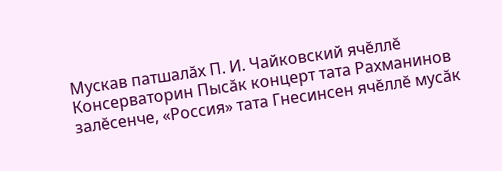Мускав патшалăх П. И. Чайковский ячĕллĕ Консерваторин Пысăк концерт тата Рахманинов залĕсенче, «Россия» тата Гнесинсен ячĕллĕ мусăк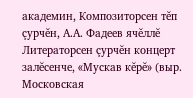академин, Композиторсен тĕп çурчĕн, А.А. Фадеев ячĕллĕ Литераторсен çурчĕн концерт залĕсенче, «Мускав кĕрĕ» (выр. Московская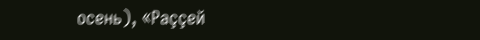осень), «Раççей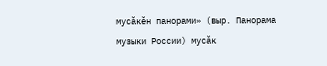мусăкĕн панорами» (выр. Панорама музыки России) мусăк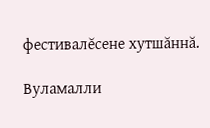фестивалĕсене хутшăннă.

Вуламалли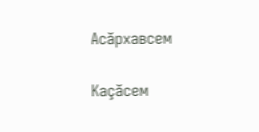Асăрхавсем

Каçăсем